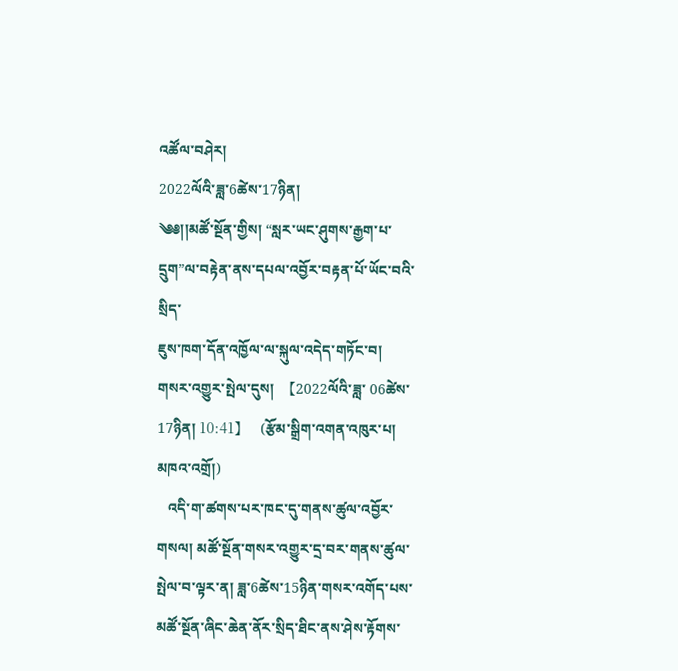འཚོལ་བཤེར།
2022ལོའི་ཟླ་6ཚེས་17ཉིན།
༄༅།།མཚོ་སྔོན་གྱིས། “སླར་ཡང་ཤུགས་རྒྱག་པ་དྲུག”ལ་བརྟེན་ནས་དཔལ་འབྱོར་བརྟན་པོ་ཡོང་བའི་སྲིད་
ཇུས་ཁག་དོན་འཁྱོལ་ལ་སྐུལ་འདེད་གཏོང་བ།
གསར་འགྱུར་སྤེལ་དུས།  【2022ལོའི་ཟླ་ 06ཚེས་17ཉིན། 10:41】   (རྩོམ་སྒྲིག་འགན་འཁུར་པ། མཁའ་འགྲོ།)
   འདི་ག་ཚགས་པར་ཁང་དུ་གནས་ཚུལ་འབྱོར་གསལ། མཚོ་སྔོན་གསར་འགྱུར་དྲ་བར་གནས་ཚུལ་སྤེལ་བ་ལྟར་ན། ཟླ་6ཚེས་15ཉིན་གསར་འགོད་པས་མཚོ་སྔོན་ཞིང་ཆེན་ནོར་སྲིད་ཐིང་ནས་ཤེས་རྟོགས་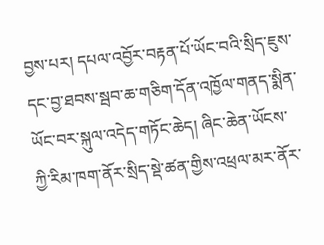བྱས་པར། དཔལ་འབྱོར་བརྟན་པོ་ཡོང་བའི་སྲིད་ཇུས་དང་བྱ་ཐབས་སྦབ་ཆ་གཅིག་དོན་འཁྱོལ་གནད་སྨིན་ཡོང་བར་སྐུལ་འདེད་གཏོང་ཆེད། ཞིང་ཆེན་ཡོངས་ཀྱི་རིམ་ཁག་ནོར་སྲིད་སྡེ་ཚན་གྱིས་འཕྲལ་མར་ནོར་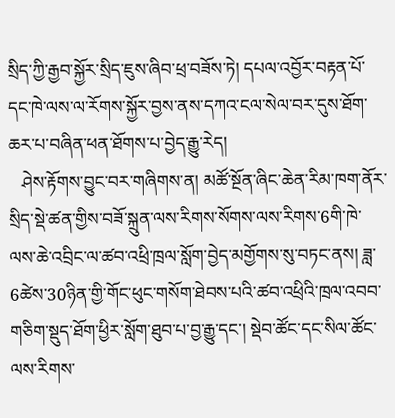སྲིད་ཀྱི་རྒྱབ་སྐྱོར་སྲིད་ཇུས་ཞིབ་ཕྲ་བཟོས་ཏེ། དཔལ་འབྱོར་བརྟན་པོ་དང་ཁེ་ལས་ལ་རོགས་སྐྱོར་བྱས་ནས་དཀའ་ངལ་སེལ་བར་དུས་ཐོག་ཆར་པ་བཞིན་ཕན་ཐོགས་པ་བྱེད་རྒྱུ་རེད།
   ཤེས་རྟོགས་བྱུང་བར་གཞིགས་ན། མཚོ་སྔོན་ཞིང་ཆེན་རིམ་ཁག་ནོར་སྲིད་སྡེ་ཚན་གྱིས་བཟོ་སྐྲུན་ལས་རིགས་སོགས་ལས་རིགས་6གི་ཁེ་ལས་ཆེ་འབྲིང་ལ་ཚབ་འཕྲི་ཁྲལ་སློག་བྱེད་མགྱོགས་སུ་བཏང་ནས། ཟླ་6ཚེས་30ཉིན་གྱི་གོང་ཕུང་གསོག་ཐེབས་པའི་ཚབ་འཕྲིའི་ཁྲལ་འབབ་གཅིག་སྡུད་ཐོག་ཕྱིར་སློག་ཐུབ་པ་བྱ་རྒྱུ་དང་། སྡེབ་ཚོང་དང་སིལ་ཚོང་ལས་རིགས་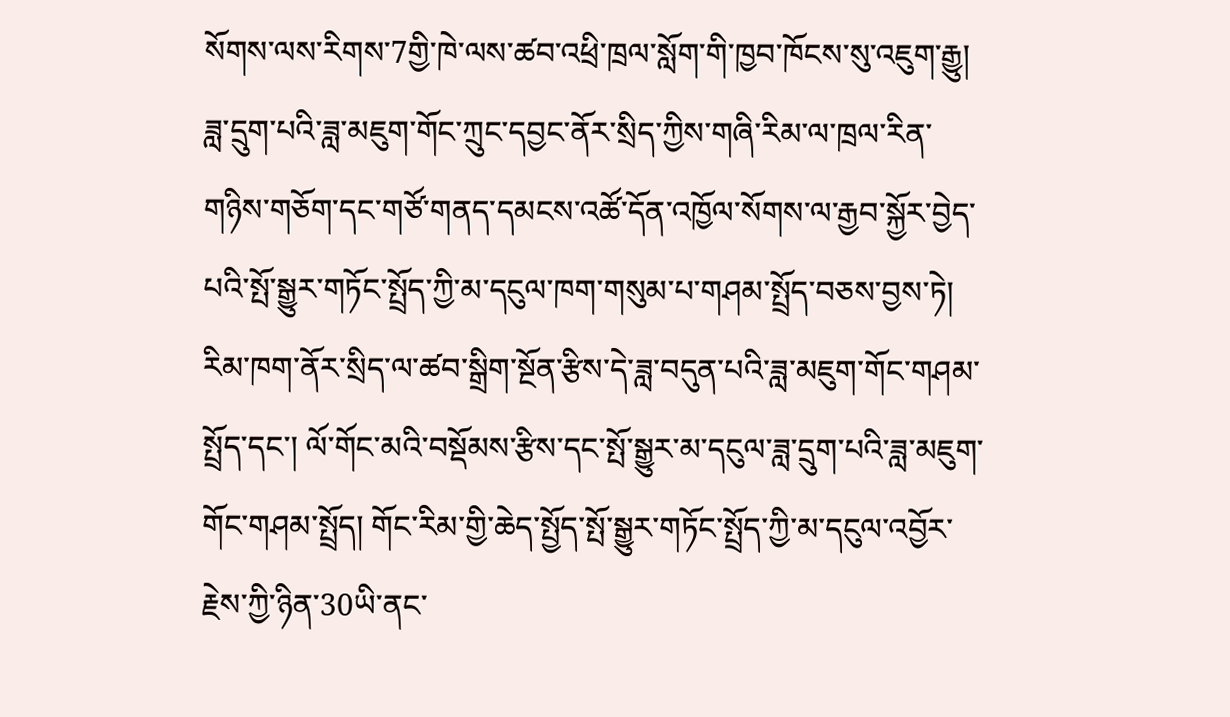སོགས་ལས་རིགས་7གྱི་ཁེ་ལས་ཚབ་འཕྲི་ཁྲལ་སློག་གི་ཁྱབ་ཁོངས་སུ་འཇུག་རྒྱུ། ཟླ་དྲུག་པའི་ཟླ་མཇུག་གོང་ཀྲུང་དབྱང་ནོར་སྲིད་ཀྱིས་གཞི་རིམ་ལ་ཁྲལ་རིན་གཉིས་གཅོག་དང་གཙོ་གནད་དམངས་འཚོ་དོན་འཁྱོལ་སོགས་ལ་རྒྱབ་སྐྱོར་བྱེད་པའི་སྤོ་སྒྱུར་གཏོང་སྤྲོད་ཀྱི་མ་དངུལ་ཁག་གསུམ་པ་གཤམ་སྤྲོད་བཅས་བྱས་ཏེ། རིམ་ཁག་ནོར་སྲིད་ལ་ཚབ་སྒྲིག་སྔོན་རྩིས་དེ་ཟླ་བདུན་པའི་ཟླ་མཇུག་གོང་གཤམ་སྤྲོད་དང་། ལོ་གོང་མའི་བསྡོམས་རྩིས་དང་སྤོ་སྒྱུར་མ་དངུལ་ཟླ་དྲུག་པའི་ཟླ་མཇུག་གོང་གཤམ་སྤྲོད། གོང་རིམ་གྱི་ཆེད་སྤྱོད་སྤོ་སྒྱུར་གཏོང་སྤྲོད་ཀྱི་མ་དངུལ་འབྱོར་རྗེས་ཀྱི་ཉིན་30ཡི་ནང་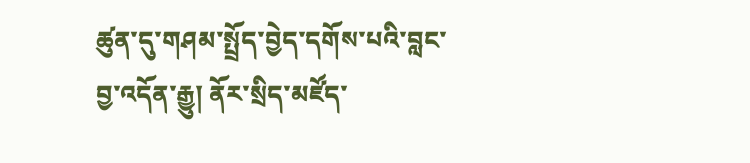ཚུན་དུ་གཤམ་སྤྲོད་བྱེད་དགོས་པའི་བླང་བྱ་འདོན་རྒྱུ། ནོར་སྲིད་མཛོད་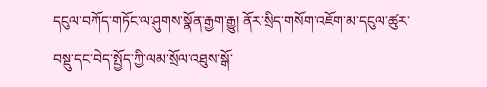དངུལ་བཀོད་གཏོང་ལ་ཤུགས་སྣོན་རྒྱག་རྒྱུ། ནོར་སྲིད་གསོག་འཇོག་མ་དངུལ་ཚུར་བསྡུ་དང་བེད་སྤྱོད་ཀྱི་ལམ་སྲོལ་འཐུས་སྒོ་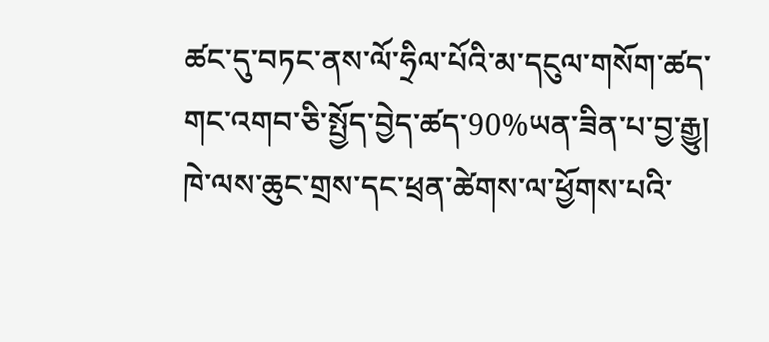ཚང་དུ་བཏང་ནས་ལོ་ཧྲིལ་པོའི་མ་དངུལ་གསོག་ཚད་གང་འགབ་ཅི་སྤྱོད་བྱེད་ཚད་90%ཡན་ཟིན་པ་བྱ་རྒྱུ། ཁེ་ལས་ཆུང་གྲས་དང་ཕྲན་ཚེགས་ལ་ཕྱོགས་པའི་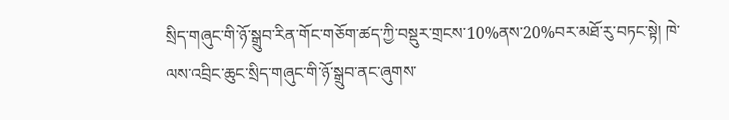སྲིད་གཞུང་གི་ཉོ་སྒྲུབ་རིན་གོང་གཅོག་ཚད་ཀྱི་བསྡུར་གྲངས་10%ནས་20%བར་མཐོ་རུ་བཏང་སྟེ། ཁེ་ལས་འབྲིང་ཆུང་སྲིད་གཞུང་གི་ཉོ་སྒྲུབ་ནང་ཞུགས་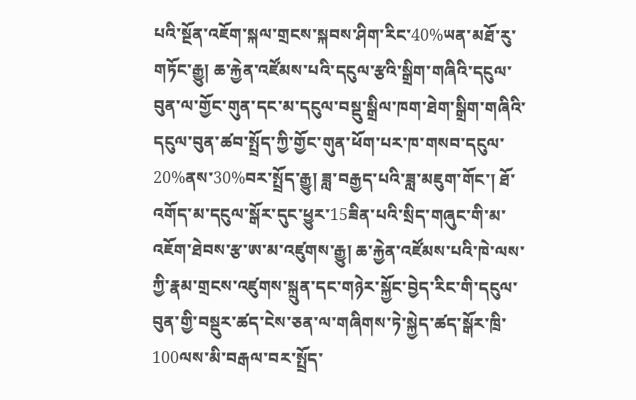པའི་སྔོན་འཇོག་སྐལ་གྲངས་སྐབས་ཤིག་རིང་40%ཡན་མཐོ་རུ་གཏོང་རྒྱུ། ཆ་རྐྱེན་འཛོམས་པའི་དངུལ་རྩའི་སྒྲིག་གཞིའི་དངུལ་བུན་ལ་གྱོང་གུན་དང་མ་དངུལ་བསྡུ་སྒྲིལ་ཁག་ཐེག་སྒྲིག་གཞིའི་དངུལ་བུན་ཚབ་སྤྲོད་ཀྱི་གྱོང་གུན་ཕོག་པར་ཁ་གསབ་དངུལ་20%ནས་30%བར་སྤྲོད་རྒྱུ། ཟླ་བརྒྱད་པའི་ཟླ་མཇུག་གོང་། ཐོ་འགོད་མ་དངུལ་སྒོར་དུང་ཕྱུར་15ཟིན་པའི་སྲིད་གཞུང་གི་མ་འཇོག་ཐེབས་རྩ་ཨ་མ་འཛུགས་རྒྱུ། ཆ་རྐྱེན་འཛོམས་པའི་ཁེ་ལས་ཀྱི་རྣམ་གྲངས་འཛུགས་སྐྲུན་དང་གཉེར་སྐྱོང་བྱེད་རིང་གི་དངུལ་བུན་གྱི་བསྡུར་ཚད་ངེས་ཅན་ལ་གཞིགས་ཏེ་སྐྱེད་ཚད་སྒོར་ཁྲི་100ལས་མི་བརྒལ་བར་སྤྲོད་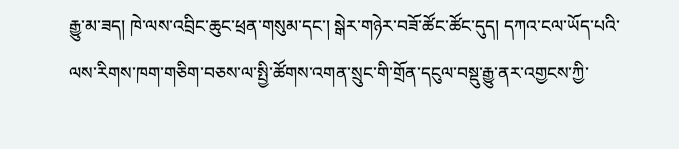རྒྱུ་མ་ཟད། ཁེ་ལས་འབྲིང་ཆུང་ཕྲན་གསུམ་དང་། སྒེར་གཉེར་བཟོ་ཚོང་ཚོང་དུད། དཀའ་ངལ་ཡོད་པའི་ལས་རིགས་ཁག་གཅིག་བཅས་ལ་སྤྱི་ཚོགས་འགན་སྲུང་གི་གྲོན་དངུལ་བསྡུ་རྒྱུ་ནར་འགྱངས་ཀྱི་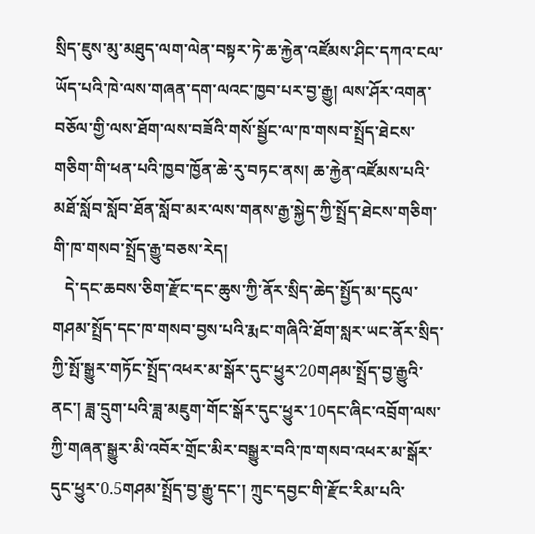སྲིད་ཇུས་མུ་མཐུད་ལག་ལེན་བསྟར་ཏེ་ཆ་རྐྱེན་འཛོམས་ཤིང་དཀའ་ངལ་ཡོད་པའི་ཁེ་ལས་གཞན་དག་ལའང་ཁྱབ་པར་བྱ་རྒྱུ། ལས་ཤོར་འགན་བཅོལ་གྱི་ལས་ཐོག་ལས་བཟོའི་གསོ་སྦྱོང་ལ་ཁ་གསབ་སྤྲོད་ཐེངས་གཅིག་གི་ཕན་པའི་ཁྱབ་ཁྱོན་ཆེ་རུ་བཏང་ནས། ཆ་རྐྱེན་འཛོམས་པའི་མཐོ་སློབ་སློབ་ཐོན་སློབ་མར་ལས་གནས་རྒྱ་སྐྱེད་ཀྱི་སྤྲོད་ཐེངས་གཅིག་གི་ཁ་གསབ་སྤྲོད་རྒྱུ་བཅས་རེད།
   དེ་དང་ཆབས་ཅིག་རྫོང་དང་ཆུས་ཀྱི་ནོར་སྲིད་ཆེད་སྤྱོད་མ་དངུལ་གཤམ་སྤྲོད་དང་ཁ་གསབ་བྱས་པའི་རྨང་གཞིའི་ཐོག་སླར་ཡང་ནོར་སྲིད་ཀྱི་སྤོ་སྒྱུར་གཏོང་སྤྲོད་འཕར་མ་སྒོར་དུང་ཕྱུར་20གཤམ་སྤྲོད་བྱ་རྒྱུའི་ནང་། ཟླ་དྲུག་པའི་ཟླ་མཇུག་གོང་སྒོར་དུང་ཕྱུར་10དང་ཞིང་འབྲོག་ལས་ཀྱི་གཞན་སྒྱུར་མི་འབོར་གྲོང་མིར་བསྒྱུར་བའི་ཁ་གསབ་འཕར་མ་སྒོར་དུང་ཕྱུར་0.5གཤམ་སྤྲོད་བྱ་རྒྱུ་དང་། ཀྲུང་དབྱང་གི་རྫོང་རིམ་པའི་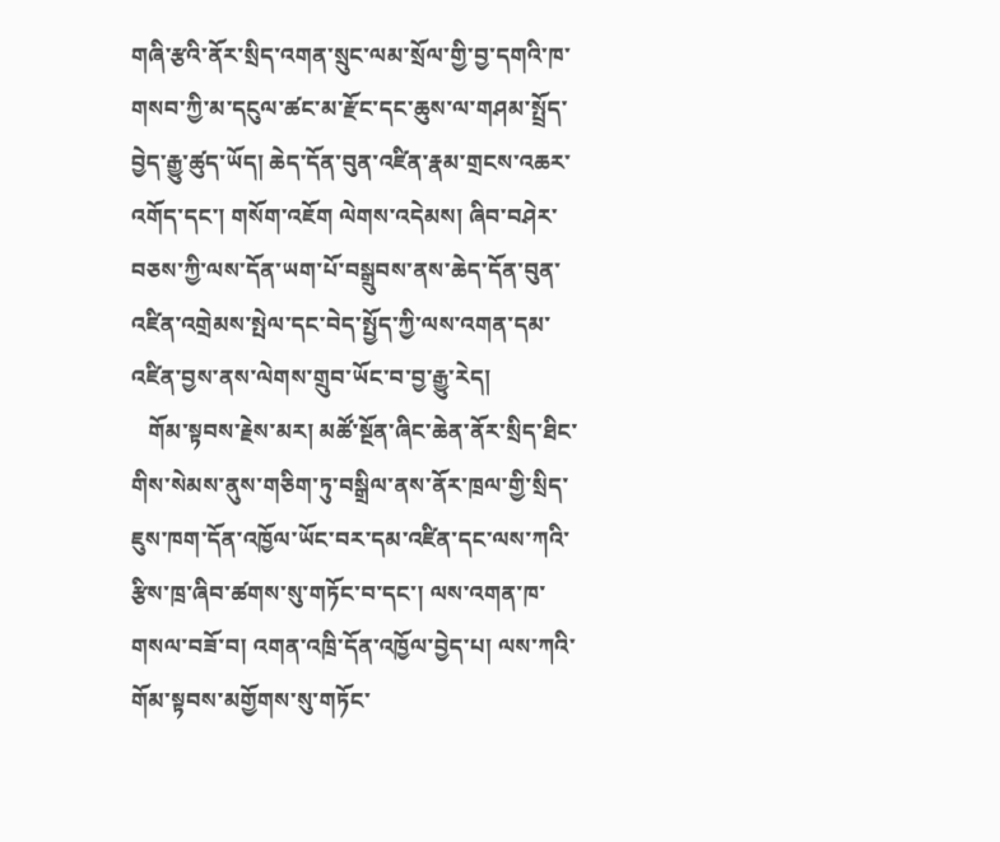གཞི་རྩའི་ནོར་སྲིད་འགན་སྲུང་ལམ་སྲོལ་གྱི་བྱ་དགའི་ཁ་གསབ་ཀྱི་མ་དངུལ་ཚང་མ་རྫོང་དང་ཆུས་ལ་གཤམ་སྤྲོད་བྱེད་རྒྱུ་ཚུད་ཡོད། ཆེད་དོན་བུན་འཛིན་རྣམ་གྲངས་འཆར་འགོད་དང་། གསོག་འཇོག ལེགས་འདེམས། ཞིབ་བཤེར་བཅས་ཀྱི་ལས་དོན་ཡག་པོ་བསྒྲུབས་ནས་ཆེད་དོན་བུན་འཛིན་འགྲེམས་སྤེལ་དང་བེད་སྤྱོད་ཀྱི་ལས་འགན་དམ་འཛིན་བྱས་ནས་ལེགས་གྲུབ་ཡོང་བ་བྱ་རྒྱུ་རེད།
   གོམ་སྟབས་རྗེས་མར། མཚོ་སྔོན་ཞིང་ཆེན་ནོར་སྲིད་ཐིང་གིས་སེམས་ནུས་གཅིག་ཏུ་བསྒྲིལ་ནས་ནོར་ཁྲལ་གྱི་སྲིད་ཇུས་ཁག་དོན་འཁྱོལ་ཡོང་བར་དམ་འཛིན་དང་ལས་ཀའི་རྩིས་ཁྲ་ཞིབ་ཚགས་སུ་གཏོང་བ་དང་། ལས་འགན་ཁ་གསལ་བཟོ་བ། འགན་འཁྲི་དོན་འཁྱོལ་བྱེད་པ། ལས་ཀའི་གོམ་སྟབས་མགྱོགས་སུ་གཏོང་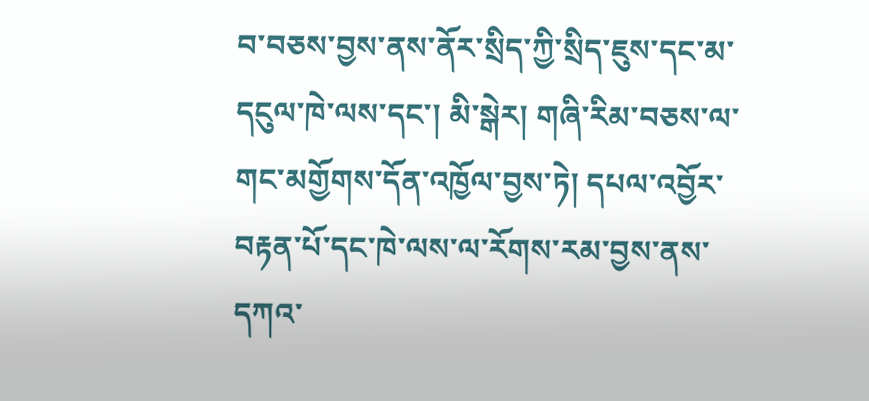བ་བཅས་བྱས་ནས་ནོར་སྲིད་ཀྱི་སྲིད་ཇུས་དང་མ་དངུལ་ཁེ་ལས་དང་། མི་སྒེར། གཞི་རིམ་བཅས་ལ་གང་མགྱོགས་དོན་འཁྱོལ་བྱས་ཏེ། དཔལ་འབྱོར་བརྟན་པོ་དང་ཁེ་ལས་ལ་རོགས་རམ་བྱས་ནས་དཀའ་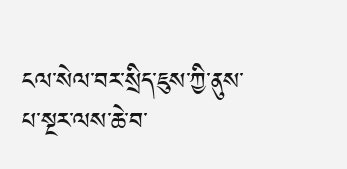ངལ་སེལ་བར་སྲིད་ཇུས་ཀྱི་ནུས་པ་སྔར་ལས་ཆེ་བ་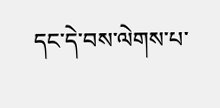དང་དེ་བས་ལེགས་པ་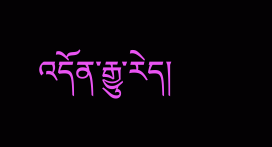འདོན་རྒྱུ་རེད།